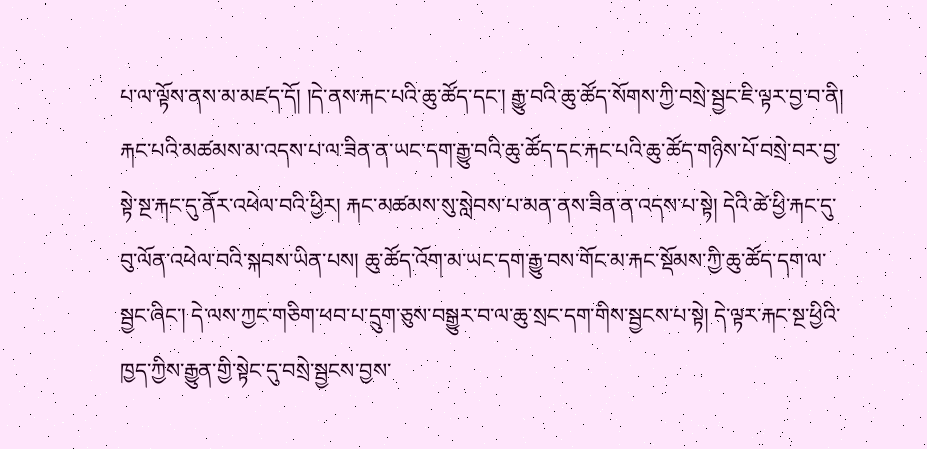པ་ལ་ལྟོས་ནས་མ་མཛད་དོ། །དེ་ནས་རྐང་པའི་ཆུ་ཚོད་དང་། རྒྱུ་བའི་ཆུ་ཚོད་སོགས་ཀྱི་བསྲེ་སྦྱང་ཇི་ལྟར་བྱ་བ་ནི། རྐང་པའི་མཚམས་མ་འདས་པ་ལ་ཟིན་ན་ཡང་དག་རྒྱུ་བའི་ཆུ་ཚོད་དང་རྐང་པའི་ཆུ་ཚོད་གཉིས་པོ་བསྲེ་བར་བྱ་སྟེ་སྔ་རྐང་དུ་ནོར་འཕེལ་བའི་ཕྱིར། རྐང་མཚམས་སུ་སླེབས་པ་མན་ནས་ཟིན་ན་འདས་པ་སྟེ། དེའི་ཚེ་ཕྱི་རྐང་དུ་བུ་ལོན་འཕེལ་བའི་སྐབས་ཡིན་པས། ཆུ་ཚོད་འོག་མ་ཡང་དག་རྒྱུ་བས་གོང་མ་རྐང་སྡོམས་ཀྱི་ཆུ་ཚོད་དག་ལ་སྦྱང་ཞིང་། དེ་ལས་ཀྱང་གཅིག་ཕབ་པ་དྲུག་ཅུས་བསྒྱུར་བ་ལ་ཆུ་སྲང་དག་གིས་སྦྱངས་པ་སྟེ། དེ་ལྟར་རྐང་སྔ་ཕྱིའི་ཁྱད་ཀྱིས་རྒྱུན་གྱི་སྟེང་དུ་བསྲེ་སྦྱངས་བྱས་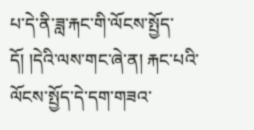པ་དེ་ནི་ཟླ་རྐང་གི་ལོངས་སྤྱོད་དོ། །དེའི་ལས་གང་ཞེ་ན། རྐང་པའི་ལོངས་སྤྱོད་དེ་དག་གཟའ་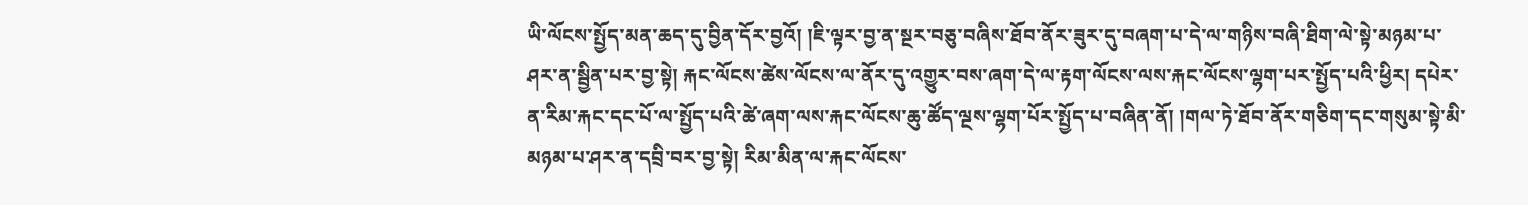ཡི་ལོངས་སྤྱོད་མན་ཆད་དུ་བྱིན་དོར་བྱའོ། །ཇི་ལྟར་བྱ་ན་སྔར་བཅུ་བཞིས་ཐོབ་ནོར་ཟུར་དུ་བཞག་པ་དེ་ལ་གཉིས་བཞི་ཐིག་ལེ་སྟེ་མཉམ་པ་ཤར་ན་སྦྱིན་པར་བྱ་སྟེ། རྐང་ལོངས་ཚེས་ལོངས་ལ་ནོར་དུ་འགྱུར་བས་ཞག་དེ་ལ་རྟག་ལོངས་ལས་རྐང་ལོངས་ལྷག་པར་སྤྱོད་པའི་ཕྱིར། དཔེར་ན་རིམ་རྐང་དང་པོ་ལ་སྤྱོད་པའི་ཚེ་ཞག་ལས་རྐང་ལོངས་ཆུ་ཚོད་ལྔས་ལྷག་པོར་སྤྱོད་པ་བཞིན་ནོ། །གལ་ཏེ་ཐོབ་ནོར་གཅིག་དང་གསུམ་སྟེ་མི་མཉམ་པ་ཤར་ན་དབྲི་བར་བྱ་སྟེ། རིམ་མིན་ལ་རྐང་ལོངས་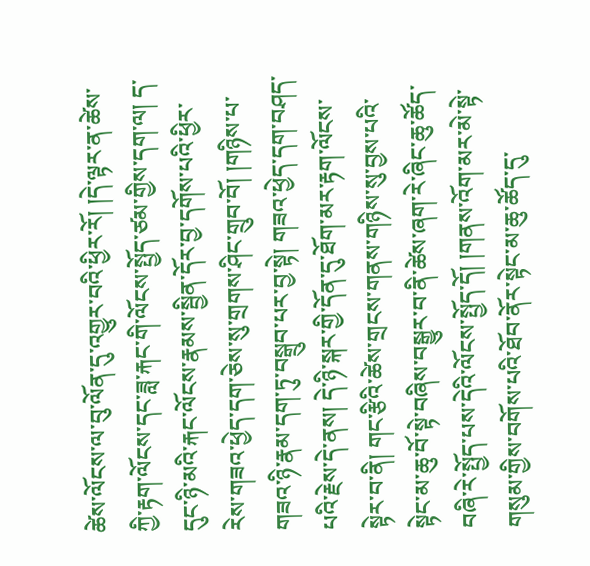ཚེས་ལོངས་ལ་བུ་ལོན་དུ་འགྱུར་བའི་ཕྱིར་རོ། །དེ་ལྟར་ན་ཚེས་ཀྱི་རྟག་ལོངས་དང་ཟླ་རྐང་གི་ལོངས་སྤྱོད་ཙམ་གྱིས་དག་ལ། ད་དུང་ཉི་མའི་རྐང་ལོངས་རྣམས་སྦྱིན་དོར་བྱ་དགོས་པའི་ཕྱིར་རེས་གཟའ་ཕྱེད་དག་ཅེས་སུ་གྲགས་ཤིང་གྲུབ་བོ། །གཉིས་པ་གཟའ་ཉི་རྣམ་དག་ཏུ་བསྒྲུབ་པར་བྱ་སྟེ། གཟའ་ཕྱེད་དག་བཤད་པའི་རྗེས་དེ་ནས། དེ་ཉི་སྐར་གྱི་དོན་དུ་ཐོག་མར་རྟག་ལོངས་སྟེར་བ་ནི། གང་རྩིའི་ཚེས་གྲངས་གནས་གཉིས་སུ་བྱས་པའི་སྟེང་མ་ཆུ་བོ་སྟེ་བཞིས་བསྒྱུར་བ་ནི་ཚེས་ཞག་རེ་ཞིང་ཆུ་ཚོད་བཞི་རེ་སྤྱོད་པས་དེའི་ལོངས་སྤྱོད་དོ། །གནས་འོག་མར་མེ་སྟེ་གསུམ་གྱིས་བགོས་པའི་ཐོབ་ནོར་སྟེང་མ་ཆུ་ཚོད་དུ་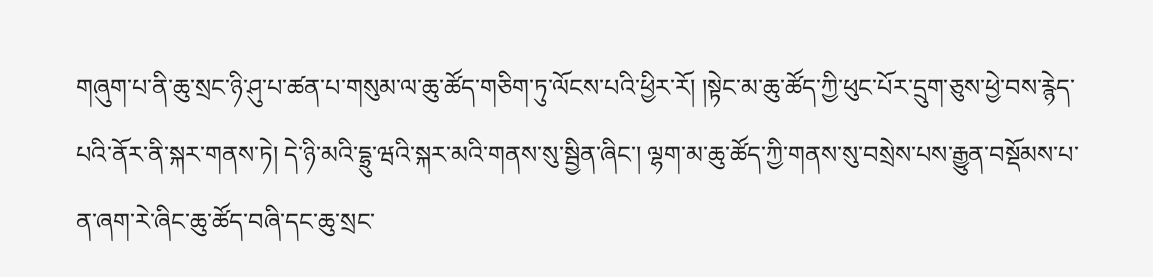གཞུག་པ་ནི་ཆུ་སྲང་ཉི་ཤུ་པ་ཚན་པ་གསུམ་ལ་ཆུ་ཚོད་གཅིག་ཏུ་ལོངས་པའི་ཕྱིར་རོ། །སྟེང་མ་ཆུ་ཚོད་ཀྱི་ཕུང་པོར་དྲུག་ཅུས་ཕྱེ་བས་རྙེད་པའི་ནོར་ནི་སྐར་གནས་ཏེ། དེ་ཉི་མའི་དྷྲུ་ཝའི་སྐར་མའི་གནས་སུ་སྦྱིན་ཞིང་། ལྷག་མ་ཆུ་ཚོད་ཀྱི་གནས་སུ་བསྲེས་པས་རྒྱུན་བསྡོམས་པ་ན་ཞག་རེ་ཞིང་ཆུ་ཚོད་བཞི་དང་ཆུ་སྲང་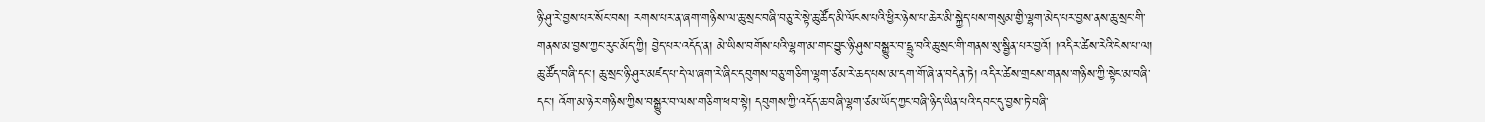ཉི་ཤུ་རེ་བྱས་པར་སོང་བས། རགས་པར་ན་ཞག་གཉིས་ལ་ཆུ་སྲང་བཞི་བཅུ་རེ་སྟེ་ཆུ་ཚོད་མི་ལོངས་པའི་ཕྱིར་ཉེས་པ་ཆེར་མི་སྐྱེད་པས་གསུམ་གྱི་ལྷག་མེད་པར་བྱས་ནས་ཆུ་སྲང་གི་གནས་མ་བྱས་ཀྱང་རུང་མོད་ཀྱི། བྱེད་པར་འདོད་ན། མེ་ཡིས་བགོས་པའི་ལྷག་མ་གང་བྱུང་ཉི་ཤུས་བསྒྱུར་བ་དྷྲུ་བའི་ཆུ་སྲང་གི་གནས་སུ་སྦྱིན་པར་བྱའོ། །འདིར་ཚེས་རེའི་ངེས་པ་ལ། ཆུ་ཚོད་བཞི་དང་། ཆུ་སྲང་ཉི་ཤུར་མཛད་པ་དེ་ལ་ཞག་རེ་ཞིང་དབུགས་བཅུ་གཅིག་ལྷག་ཙམ་རེ་ཆད་པས་མ་དག་གོ་ཞེ་ན་བདེན་ཏེ། འདིར་ཚེས་གྲངས་གནས་གཉིས་ཀྱི་སྟེང་མ་བཞི་དང་། འོག་མ་ཉེར་གཉིས་ཀྱིས་བསྒྱུར་བ་ལས་གཅིག་ཕབ་སྟེ། དབུགས་ཀྱི་འདོད་ཆ་བཞི་ལྷག་ཙམ་ཡོད་ཀྱང་བཞི་ཉིད་ཡིན་པའི་དབང་དུ་བྱས་ཏེ་བཞི་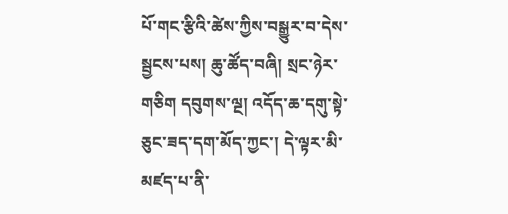པོ་གང་རྩིའི་ཚེས་ཀྱིས་བསྒྱུར་བ་དེས་སྦྱངས་པས། ཆུ་ཚོད་བཞི། སྲང་ཉེར་གཅིག དབུགས་ལྔ། འདོད་ཆ་དགུ་སྟེ་ཅུང་ཟད་དག་མོད་ཀྱང་། དེ་ལྟར་མི་མཛད་པ་ནི་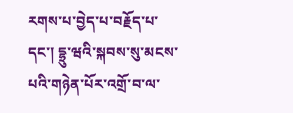རགས་པ་བྱེད་པ་བརྗོད་པ་དང་། དྷྲུ་ཝའི་སྐབས་སུ་མངས་པའི་གཉེན་པོར་འགྲོ་བ་ལ་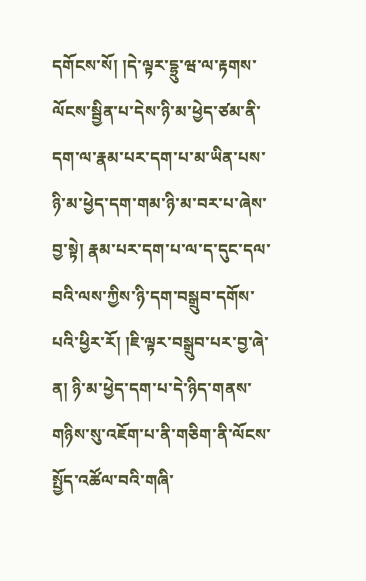དགོངས་སོ། །དེ་ལྟར་དྷྲུ་ཝ་ལ་རྟགས་ལོངས་སྦྱིན་པ་དེས་ཉི་མ་ཕྱེད་ཙམ་ནི་དག་ལ་རྣམ་པར་དག་པ་མ་ཡིན་པས་ཉི་མ་ཕྱེད་དག་གམ་ཉི་མ་བར་པ་ཞེས་བྱ་སྟེ། རྣམ་པར་དག་པ་ལ་ད་དུང་དལ་བའི་ལས་ཀྱིས་ཉི་དག་བསྒྲུབ་དགོས་པའི་ཕྱིར་རོ། །ཇི་ལྟར་བསྒྲུབ་པར་བྱ་ཞེ་ན། ཉི་མ་ཕྱེད་དག་པ་དེ་ཉིད་གནས་གཉིས་སུ་འཇོག་པ་ནི་གཅིག་ནི་ལོངས་སྤྱོད་འཚོལ་བའི་གཞི་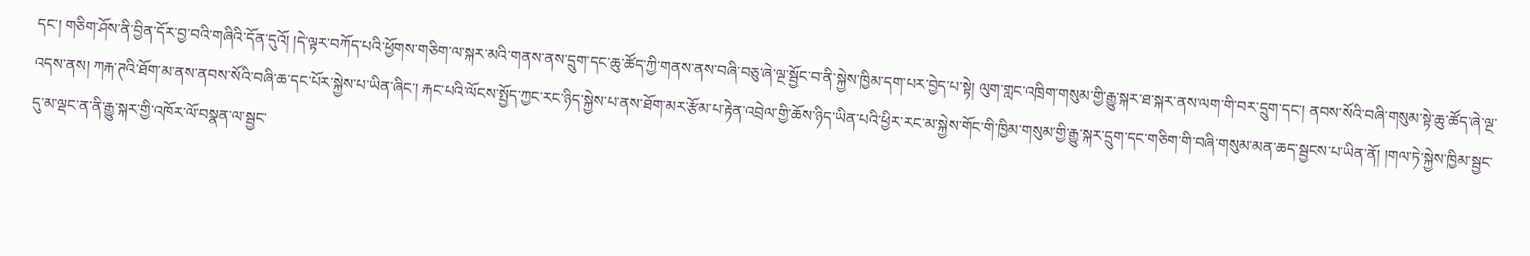དང་། གཅིག་ཤོས་ནི་བྱིན་དོར་བྱ་བའི་གཞིའི་དོན་དུའོ། །དེ་ལྟར་བཀོད་པའི་ཕྱོགས་གཅིག་ལ་སྐར་མའི་གནས་ནས་དྲུག་དང་ཆུ་ཚོད་ཀྱི་གནས་ནས་བཞི་བཅུ་ཞེ་ལྔ་སྦྱོང་བ་ནི་སྐྱེས་ཁྱིམ་དག་པར་བྱེད་པ་སྟེ། ལུག་གླང་འཁྲིག་གསུམ་གྱི་རྒྱུ་སྐར་ཐ་སྐར་ནས་ལག་གི་བར་དྲུག་དང་། ནབས་སོའི་བཞི་གསུམ་སྟེ་ཆུ་ཚོད་ཞེ་ལྔ་འདས་ནས། ཀརྐ་ཊའི་ཐོག་མ་ནས་ནབས་སོའི་བཞི་ཆ་དང་པོར་སྐྱེས་པ་ཡིན་ཞིང་། རྐང་པའི་ལོངས་སྤྱོད་ཀྱང་རང་ཉིད་སྐྱེས་པ་ནས་ཐོག་མར་རྩོམ་པ་རྟེན་འབྲེལ་གྱི་ཆོས་ཉིད་ཡིན་པའི་ཕྱིར་རང་མ་སྐྱེས་གོང་གི་ཁྱིམ་གསུམ་གྱི་རྒྱུ་སྐར་དྲུག་དང་གཅིག་གི་བཞི་གསུམ་མན་ཆད་སྦྱངས་པ་ཡིན་ནོ། །གལ་ཏེ་སྐྱེས་ཁྱིམ་སྦྱང་དུ་མ་ལྡང་ན་ནི་རྒྱུ་སྐར་གྱི་འཁོར་ལོ་བསྣན་ལ་སྦྱང་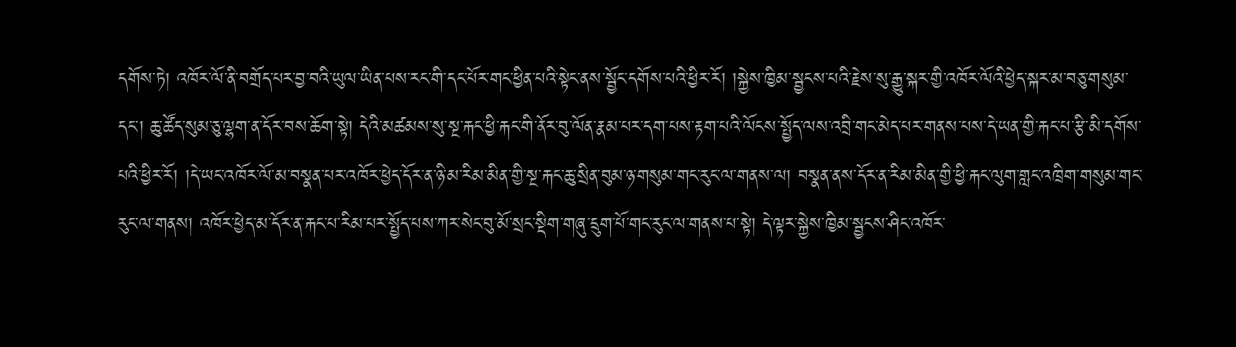དགོས་ཏེ། འཁོར་ལོ་ནི་བགྲོད་པར་བྱ་བའི་ཡུལ་ཡིན་པས་རང་གི་དང་པོར་གང་ཕྱིན་པའི་སྟེང་ནས་སྦྱོང་དགོས་པའི་ཕྱིར་རོ། །སྐྱེས་ཁྱིམ་སྦྱངས་པའི་རྗེས་སུ་རྒྱུ་སྐར་གྱི་འཁོར་ལོའི་ཕྱེད་སྐར་མ་བཅུ་གསུམ་དང་། ཆུ་ཚོད་སུམ་ཅུ་ལྷག་ན་དོར་བས་ཆོག་སྟེ། དེའི་མཚམས་སུ་སྔ་རྐང་ཕྱི་རྐང་གི་ནོར་བུ་ལོན་རྣམ་པར་དག་པས་རྟག་པའི་ལོངས་སྤྱོད་ལས་འབྲི་གང་མེད་པར་གནས་པས་དེ་ཡན་གྱི་རྐང་པ་རྩི་མི་དགོས་པའི་ཕྱིར་རོ། །དེ་ཡང་འཁོར་ལོ་མ་བསྣན་པར་འཁོར་ཕྱེད་དོར་ན་ཉི་མ་རིམ་མིན་གྱི་སྔ་རྐང་ཆུ་སྲིན་བུམ་ཉ་གསུམ་གང་རུང་ལ་གནས་ལ། བསྣན་ནས་དོར་ན་རིམ་མིན་གྱི་ཕྱི་རྐང་ལུག་གླང་འཁྲིག་གསུམ་གང་རུང་ལ་གནས། འཁོར་ཕྱེད་མ་དོར་ན་རྐང་པ་རིམ་པར་སྤྱོད་པས་ཀར་སེང་བུ་མོ་སྲང་སྡིག་གཞུ་དྲུག་པོ་གང་རུང་ལ་གནས་པ་སྟེ། དེ་ལྟར་སྐྱེས་ཁྱིམ་སྦྱངས་ཤིང་འཁོར་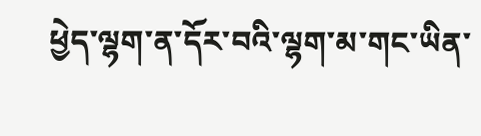ཕྱེད་ལྷག་ན་དོར་བའི་ལྷག་མ་གང་ཡིན་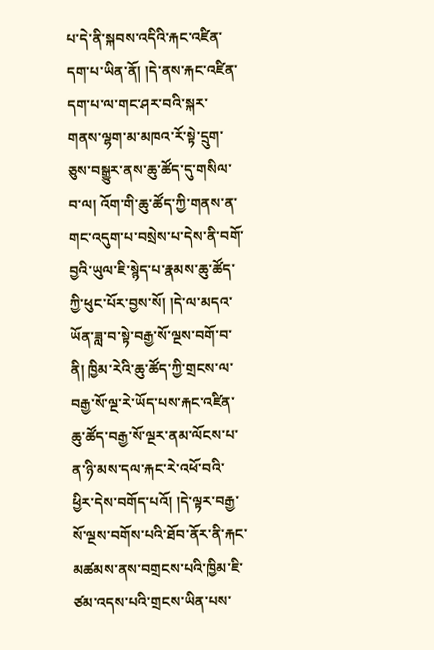པ་དེ་ནི་སྐབས་འདིའི་རྐང་འཛིན་དག་པ་ཡིན་ནོ། །དེ་ནས་རྐང་འཛིན་དག་པ་ལ་གང་ཤར་བའི་སྐར་གནས་ལྷག་མ་མཁའ་རོ་སྟེ་དྲུག་ཅུས་བསྒྱུར་ནས་ཆུ་ཚོད་དུ་གསིལ་བ་ལ། འོག་གི་ཆུ་ཚོད་ཀྱི་གནས་ན་གང་འདུག་པ་བསྲེས་པ་དེས་ནི་བགོ་བྱའི་ཡུལ་ཇི་སྙེད་པ་རྣམས་ཆུ་ཚོད་ཀྱི་ཕུང་པོར་བྱས་སོ། །དེ་ལ་མདའ་ཡོན་ཟླ་བ་སྟེ་བརྒྱ་སོ་ལྔས་བགོ་བ་ནི། ཁྱིམ་རེའི་ཆུ་ཚོད་ཀྱི་གྲངས་ལ་བརྒྱ་སོ་ལྔ་རེ་ཡོད་པས་རྐང་འཛིན་ཆུ་ཚོད་བརྒྱ་སོ་ལྔར་ནམ་ལོངས་པ་ན་ཉི་མས་དལ་རྐང་རེ་འཕོ་བའི་ཕྱིར་དེས་བགོད་པའོ། །དེ་ལྟར་བརྒྱ་སོ་ལྔས་བགོས་པའི་ཐོབ་ནོར་ནི་རྐང་མཚམས་ནས་བགྲངས་པའི་ཁྱིམ་ཇི་ཙམ་འདས་པའི་གྲངས་ཡིན་པས་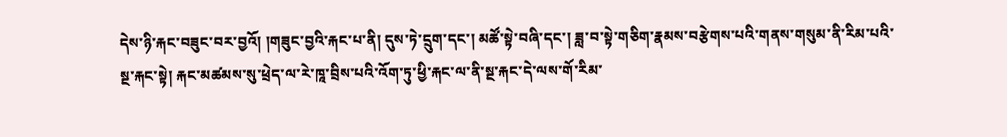དེས་ཉི་རྐང་བཟུང་བར་བྱའོ། །གཟུང་བྱའི་རྐང་པ་ནི། དུས་ཏེ་དྲུག་དང་། མཚོ་སྟེ་བཞི་དང་། ཟླ་བ་སྟེ་གཅིག་རྣམས་བརྩེགས་པའི་གནས་གསུམ་ནི་རིམ་པའི་སྔ་རྐང་སྟེ། རྐང་མཚམས་སུ་ཕྲེད་ལ་རེ་ཁཱ་བྲིས་པའི་འོག་ཏུ་ཕྱི་རྐང་ལ་ནི་སྔ་རྐང་དེ་ལས་གོ་རིམ་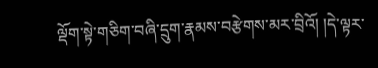ལྡོག་སྟེ་གཅིག་བཞི་དྲུག་རྣམས་བརྩེགས་མར་བྲིའོ། །དེ་ལྟར་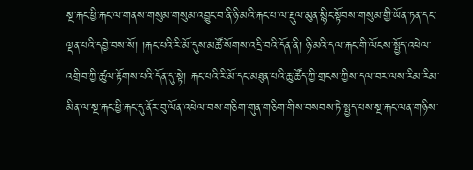སྔ་རྐང་ཕྱི་རྐང་ལ་གནས་གསུམ་གསུམ་འབྱུང་བ་ནི་ཉི་མའི་རྐང་པ་ལ་རྡུལ་མུན་སྙིང་སྟོབས་གསུམ་གྱི་ཡོན་ཏན་དང་ལྡན་པའི་དབྱེ་བས་སོ། །རྐང་པའི་རི་མོ་དུས་མཚོ་སོགས་འདྲི་བའི་དོན་ནི། ཉི་མའི་དལ་རྐང་གི་ལོངས་སྤྱོད་འཕེལ་འགྲིབ་ཀྱི་ཚུལ་རྟོགས་པའི་དོན་དུ་སྟེ། རྐང་པའི་རི་མོ་དང་མཐུན་པའི་ཆུ་ཚོད་ཀྱི་གྲངས་ཀྱིས་དལ་བར་ལས་རིམ་རིམ་མིན་ལ་སྔ་རྐང་ཕྱི་རྐང་དུ་ནོར་བུ་ལོན་འཕེལ་བས་གཅིག་གུན་གཅིག་གིས་བསབས་ཏེ་སྤྱད་པས་སྔ་རྐང་ལན་གཉིས་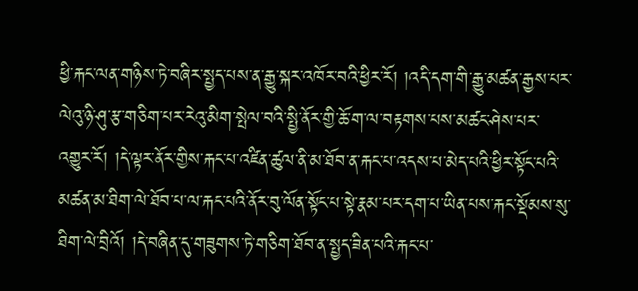ཕྱི་རྐང་ལན་གཉིས་ཏེ་བཞིར་སྤྱད་པས་ན་རྒྱུ་སྐར་འཁོར་བའི་ཕྱིར་རོ། །འདི་དག་གི་རྒྱུ་མཚན་རྒྱས་པར་ལེའུ་ཉི་ཤུ་རྩ་གཅིག་པར་རེའུ་མིག་སྤེལ་བའི་སྤྱི་ནོར་གྱི་ཆོ་ག་ལ་བརྟགས་པས་མཚང་ཤེས་པར་འགྱུར་རོ། །དེ་ལྟར་ནོར་གྱིས་རྐང་པ་འཛིན་ཚུལ་ནི་མ་ཐོབ་ན་རྐང་པ་འདས་པ་མེད་པའི་ཕྱིར་སྟོང་པའི་མཚན་མ་ཐིག་ལེ་ཐོབ་པ་ལ་རྐང་པའི་ནོར་བུ་ལོན་སྟོང་པ་སྟེ་རྣམ་པར་དག་པ་ཡིན་པས་རྐང་སྡོམས་སུ་ཐིག་ལེ་བྲིའོ། །དེ་བཞིན་དུ་གཟུགས་ཏེ་གཅིག་ཐོབ་ན་སྤྱད་ཟིན་པའི་རྐང་པ་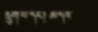དྲུག་པ་དང་། མདའ་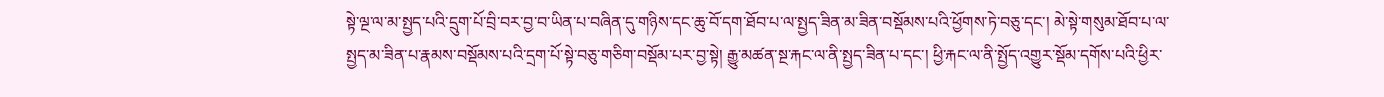སྟེ་ལྔ་ལ་མ་སྤྱད་པའི་དྲུག་པོ་བྲི་བར་བྱ་བ་ཡིན་པ་བཞིན་དུ་གཉིས་དང་ཆུ་བོ་དག་ཐོབ་པ་ལ་སྤྱད་ཟིན་མ་ཟིན་བསྡོམས་པའི་ཕྱོགས་ཏེ་བཅུ་དང་། མེ་སྟེ་གསུམ་ཐོབ་པ་ལ་སྤྱད་མ་ཟིན་པ་རྣམས་བསྡོམས་པའི་དྲག་པོ་སྟེ་བཅུ་གཅིག་བསྡོམ་པར་བྱ་སྟེ། རྒྱུ་མཚན་སྔ་རྐང་ལ་ནི་སྤྱད་ཟིན་པ་དང་། ཕྱི་རྐང་ལ་ནི་སྤྱོད་འགྱུར་སྡོམ་དགོས་པའི་ཕྱིར་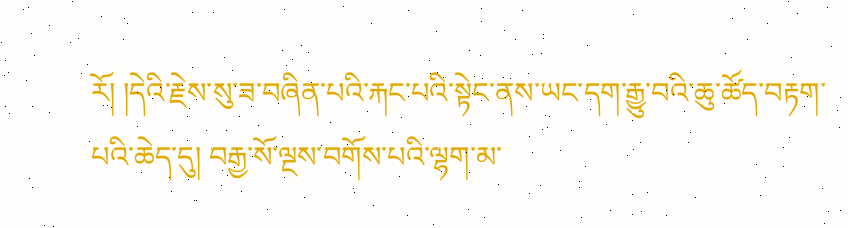རོ། །དེའི་རྗེས་སུ་ཟ་བཞིན་པའི་རྐང་པའི་སྟེང་ནས་ཡང་དག་རྒྱུ་བའི་ཆུ་ཚོད་བརྟག་པའི་ཆེད་དུ། བརྒྱ་སོ་ལྔས་བགོས་པའི་ལྷག་མ་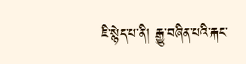ཇི་སྙེད་པ་ནི། རྒྱུ་བཞིན་པའི་རྐང་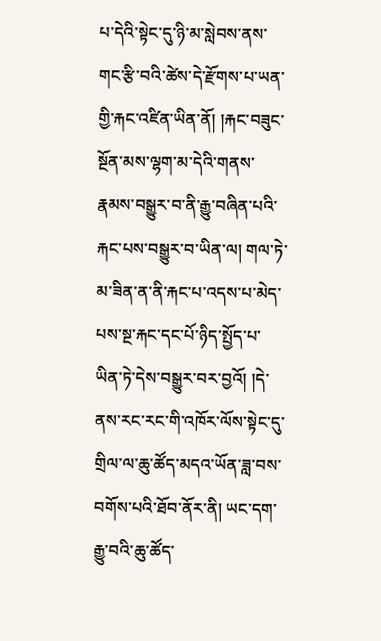པ་དེའི་སྟེང་དུ་ཉི་མ་སླེབས་ནས་གང་རྩི་བའི་ཚེས་དེ་རྫོགས་པ་ཡན་གྱི་རྐང་འཛིན་ཡིན་ནོ། །རྐང་བཟུང་སྔོན་མས་ལྷག་མ་དེའི་གནས་རྣམས་བསྒྱུར་བ་ནི་རྒྱུ་བཞིན་པའི་རྐང་པས་བསྒྱུར་བ་ཡིན་ལ། གལ་ཏེ་མ་ཟིན་ན་ནི་རྐང་པ་འདས་པ་མེད་པས་སྔ་རྐང་དང་པོ་ཉིད་སྤྱོད་པ་ཡིན་ཏེ་དེས་བསྒྱུར་བར་བྱའོ། །དེ་ནས་རང་རང་གི་འཁོར་ལོས་སྟེང་དུ་གྲིལ་ལ་ཆུ་ཚོད་མདའ་ཡོན་ཟླ་བས་བགོས་པའི་ཐོབ་ནོར་ནི། ཡང་དག་རྒྱུ་བའི་ཆུ་ཚོད་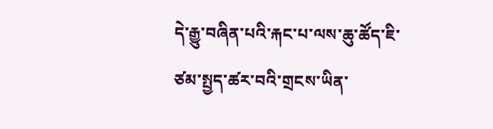དེ་རྒྱུ་བཞིན་པའི་རྐང་པ་ལས་ཆུ་ཚོད་ཇི་ཙམ་སྤྱད་ཚར་བའི་གྲངས་ཡིན་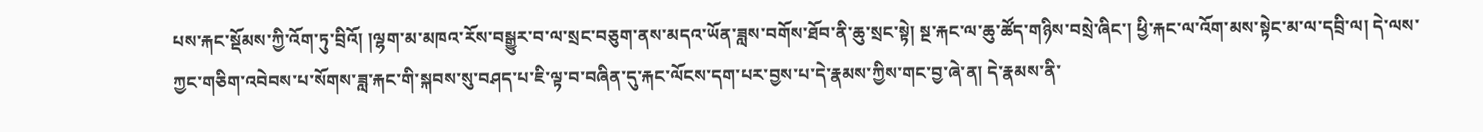པས་རྐང་སྡོམས་ཀྱི་འོག་ཏུ་བྲིའོ། །ལྷག་མ་མཁའ་རོས་བསྒྱུར་བ་ལ་སྲང་བཅུག་ནས་མདའ་ཡོན་ཟླས་བགོས་ཐོབ་ནི་ཆུ་སྲང་སྟེ། སྔ་རྐང་ལ་ཆུ་ཚོད་གཉིས་བསྲེ་ཞིང་། ཕྱི་རྐང་ལ་འོག་མས་སྟེང་མ་ལ་དབྲི་ལ། དེ་ལས་ཀྱང་གཅིག་འབེབས་པ་སོགས་ཟླ་རྐང་གི་སྐབས་སུ་བཤད་པ་ཇི་ལྟ་བ་བཞིན་དུ་རྐང་ལོངས་དག་པར་བྱས་པ་དེ་རྣམས་ཀྱིས་གང་བྱ་ཞེ་ན། དེ་རྣམས་ནི་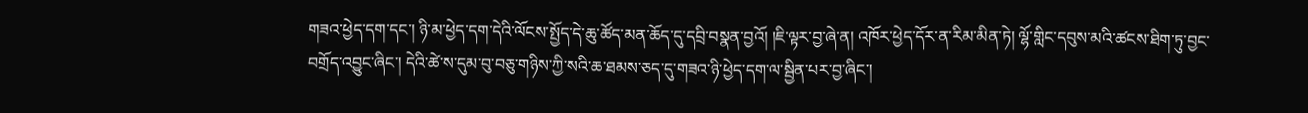གཟའ་ཕྱེད་དག་དང་། ཉི་མ་ཕྱེད་དག་དེའི་ལོངས་སྤྱོད་དེ་ཆུ་ཚོད་མན་ཆོད་དུ་དབྲི་བསྣན་བྱའོ། །ཇི་ལྟར་བྱ་ཞེ་ན། འཁོར་ཕྱེད་དོར་ན་རིམ་མིན་ཏེ། ལྷོ་གླིང་དབུས་མའི་ཚངས་ཐིག་ཏུ་བྱང་བགྲོད་འབྱུང་ཞིང་། དེའི་ཚེ་ས་དུམ་བུ་བཅུ་གཉིས་ཀྱི་སའི་ཆ་ཐམས་ཅད་དུ་གཟའ་ཉི་ཕྱེད་དག་ལ་སྦྱིན་པར་བྱ་ཞིང་།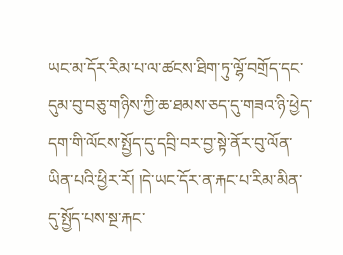ཡང་མ་དོར་རིམ་པ་ལ་ཚངས་ཐིག་ཏུ་ལྷོ་བགྲོད་དང་དུམ་བུ་བཅུ་གཉིས་ཀྱི་ཆ་ཐམས་ཅད་དུ་གཟའ་ཉི་ཕྱེད་དག་གི་ལོངས་སྤྱོད་དུ་དབྲི་བར་བྱ་སྟེ་ནོར་བུ་ལོན་ཡིན་པའི་ཕྱིར་རོ། །དེ་ཡང་དོར་ན་རྐང་པ་རིམ་མིན་དུ་སྤྱོད་པས་སྔ་རྐང་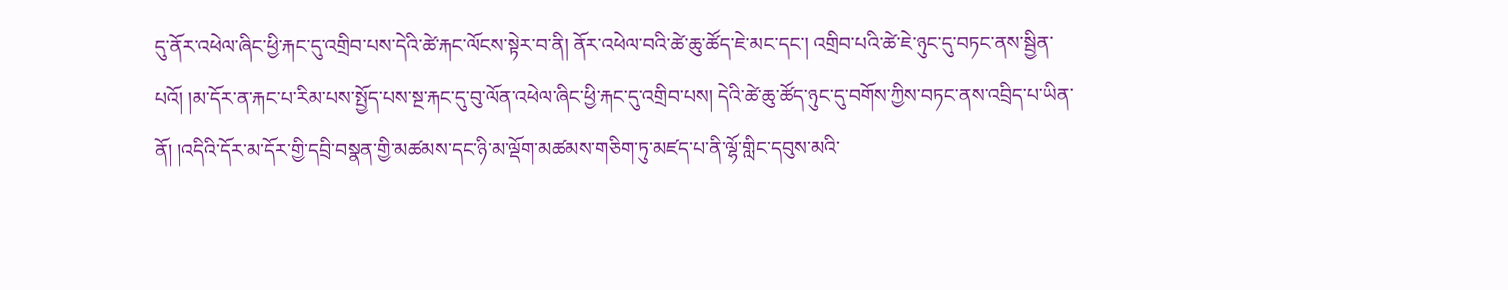དུ་ནོར་འཕེལ་ཞིང་ཕྱི་རྐང་དུ་འགྲིབ་པས་དེའི་ཚེ་རྐང་ལོངས་སྟེར་བ་ནི། ནོར་འཕེལ་བའི་ཚེ་ཆུ་ཚོད་ཇེ་མང་དང་། འགྲིབ་པའི་ཚེ་ཇེ་ཉུང་དུ་བཏང་ནས་སྦྱིན་པའོ། །མ་དོར་ན་རྐང་པ་རིམ་པས་སྤྱོད་པས་སྔ་རྐང་དུ་བུ་ལོན་འཕེལ་ཞིང་ཕྱི་རྐང་དུ་འགྲིབ་པས། དེའི་ཚེ་ཆུ་ཚོད་ཉུང་དུ་བགོས་ཀྱིས་བཏང་ནས་འབྲིད་པ་ཡིན་ནོ། །འདིའི་དོར་མ་དོར་གྱི་དབྲི་བསྣན་གྱི་མཚམས་དང་ཉི་མ་ལྡོག་མཚམས་གཅིག་ཏུ་མཛད་པ་ནི་ལྷོ་གླིང་དབུས་མའི་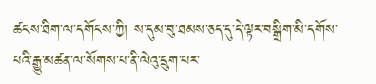ཚངས་ཐིག་ལ་དགོངས་ཀྱི། ས་དུམ་བུ་ཐམས་ཅད་དུ་དེ་ལྟར་བསྒྲིག་མི་དགོས་པའི་རྒྱུ་མཚན་ལ་སོགས་པ་ནི་ལེའུ་དྲུག་པར་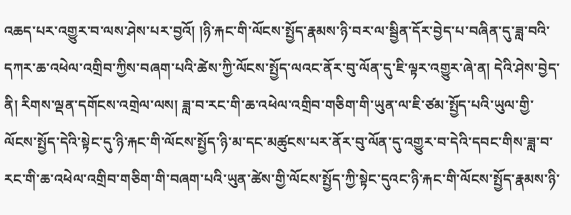འཆད་པར་འགྱུར་བ་ལས་ཤེས་པར་བྱའོ། །ཉི་རྐང་གི་ལོངས་སྤྱོད་རྣམས་ཉི་བར་ལ་སྦྱིན་དོར་བྱེད་པ་བཞིན་དུ་ཟླ་བའི་དཀར་ཆ་འཕེལ་འགྲིབ་ཀྱིས་བཞག་པའི་ཚེས་ཀྱི་ལོངས་སྤྱོད་ལའང་ནོར་བུ་ལོན་དུ་ཇི་ལྟར་འགྱུར་ཞེ་ན། དེའི་ཤེས་བྱེད་ནི། རིགས་ལྡན་དགོངས་འགྲེལ་ལས། ཟླ་བ་རང་གི་ཆ་འཕེལ་འགྲིབ་གཅིག་གི་ཡུན་ལ་ཇི་ཙམ་སྤྱོད་པའི་ཡུལ་གྱི་ལོངས་སྤྱོད་དེའི་སྟེང་དུ་ཉི་རྐང་གི་ལོངས་སྤྱོད་ཉི་མ་དང་མཚུངས་པར་ནོར་བུ་ལོན་དུ་འགྱུར་བ་དེའི་དབང་གིས་ཟླ་བ་རང་གི་ཆ་འཕེལ་འགྲིབ་གཅིག་གི་བཞག་པའི་ཡུན་ཚེས་གྱི་ལོངས་སྤྱོད་ཀྱི་སྟེང་དུའང་ཉི་རྐང་གི་ལོངས་སྤྱོད་རྣམས་ཉི་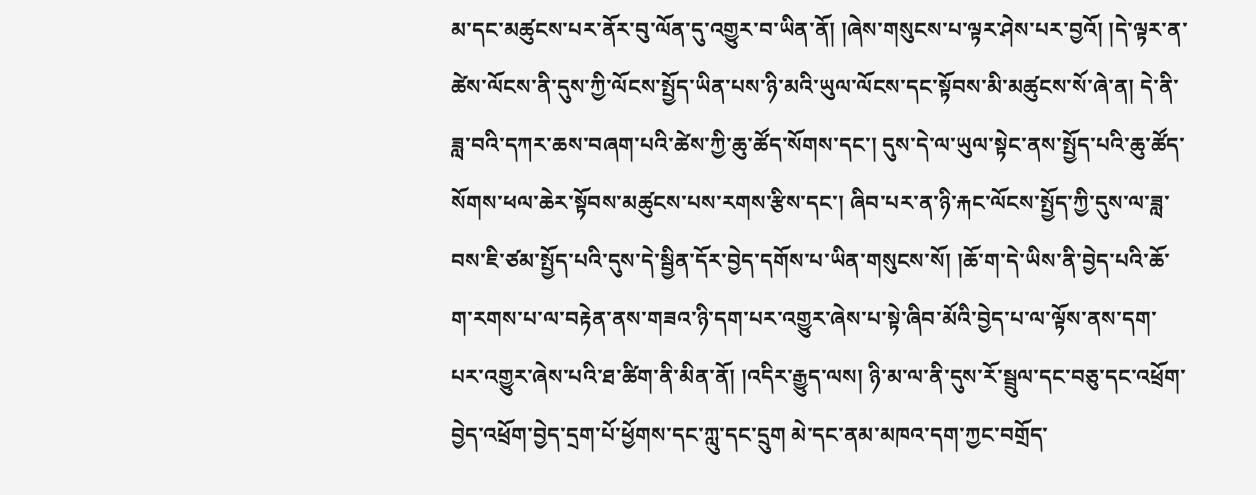མ་དང་མཚུངས་པར་ནོར་བུ་ལོན་དུ་འགྱུར་བ་ཡིན་ནོ། །ཞེས་གསུངས་པ་ལྟར་ཤེས་པར་བྱའོ། །དེ་ལྟར་ན་ཚེས་ལོངས་ནི་དུས་ཀྱི་ལོངས་སྤྱོད་ཡིན་པས་ཉི་མའི་ཡུལ་ལོངས་དང་སྟོབས་མི་མཚུངས་སོ་ཞེ་ན། དེ་ནི་ཟླ་བའི་དཀར་ཆས་བཞག་པའི་ཚེས་ཀྱི་ཆུ་ཚོད་སོགས་དང་། དུས་དེ་ལ་ཡུལ་སྟེང་ནས་སྤྱོད་པའི་ཆུ་ཚོད་སོགས་ཕལ་ཆེར་སྟོབས་མཚུངས་པས་རགས་རྩིས་དང་། ཞིབ་པར་ན་ཉི་རྐང་ལོངས་སྤྱོད་ཀྱི་དུས་ལ་ཟླ་བས་ཇི་ཙམ་སྤྱོད་པའི་དུས་དེ་སྦྱིན་དོར་བྱེད་དགོས་པ་ཡིན་གསུངས་སོ། །ཆོ་ག་དེ་ཡིས་ནི་བྱེད་པའི་ཆོ་ག་རགས་པ་ལ་བརྟེན་ནས་གཟའ་ཉི་དག་པར་འགྱུར་ཞེས་པ་སྟེ་ཞིབ་མོའི་བྱེད་པ་ལ་ལྟོས་ནས་དག་པར་འགྱུར་ཞེས་པའི་ཐ་ཚིག་ནི་མིན་ནོ། །འདིར་རྒྱུད་ལས། ཉི་མ་ལ་ནི་དུས་རོ་སྦྲུལ་དང་བཅུ་དང་འཕྲོག་བྱེད་འཕྲོག་བྱེད་དྲག་པོ་ཕྱོགས་དང་ཀླུ་དང་དྲུག མེ་དང་ནམ་མཁའ་དག་ཀྱང་བགྲོད་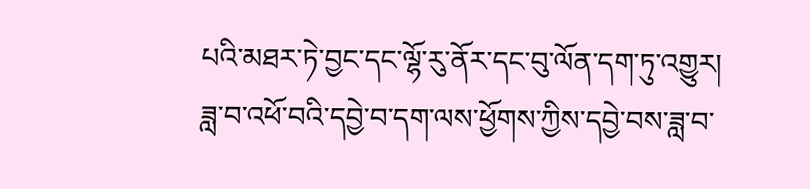པའི་མཐར་ཏེ་བྱང་དང་ལྷོ་རུ་ནོར་དང་བུ་ལོན་དག་ཏུ་འགྱུར། ཟླ་བ་འཕོ་བའི་དབྱེ་བ་དག་ལས་ཕྱོགས་ཀྱིས་དབྱེ་བས་ཟླ་བ་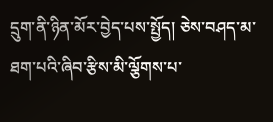དྲུག་ནི་ཉིན་མོར་བྱེད་པས་སྤྱོད། ཅེས་བཤད་མ་ཐག་པའི་ཞིབ་རྩིས་མི་ལྕོགས་པ་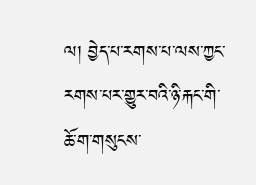ལ། བྱེད་པ་རགས་པ་ལས་ཀྱང་རགས་པར་གྱུར་བའི་ཉི་རྐང་གི་ཆོ་ག་གསུངས་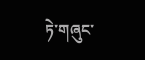ཏེ་གཞུང་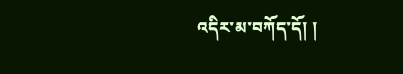འདིར་མ་བཀོད་དོ། །